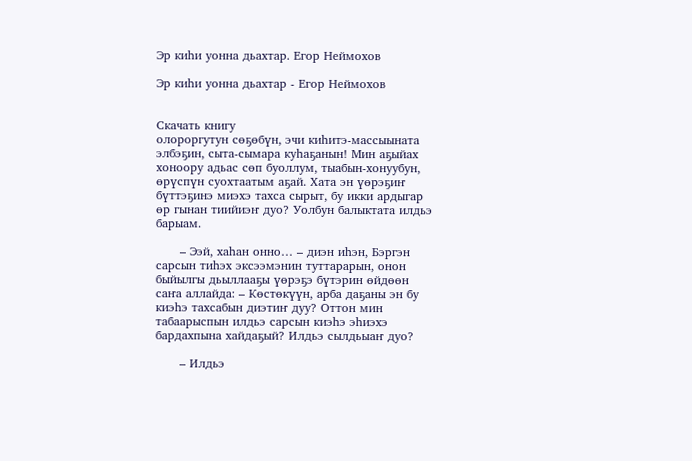Эр киһи уонна дьахтар. Егор Неймохов

Эр киһи уонна дьахтар - Егор Неймохов


Скачать книгу
олороргутун сөҕөбүн, эчи киһитэ-массыыната элбэҕин, сыта-сымара куһаҕанын! Мин аҕыйах хоноору адьас сөп буоллум, тыабын-хонуубун, өрүспүн суохтаатым аҕай. Хата эн үөрэҕиҥ бүттэҕинэ миэхэ тахса сырыт, бу икки ардыгар өр гынан тиийиэҥ дуо? Уолбун балыктата илдьэ барыам.

      – Ээй, хаһан онно… – диэн иһэн, Бэргэн сарсын тиһэх эксээмэнин туттарарын, онон быйылгы дьыллааҕы үөрэҕэ бүтэрин өйдөөн саҥа аллайда: – Көстөкүүн, арба даҕаны эн бу киэһэ тахсабын диэтиҥ дуу? Оттон мин табаарыспын илдьэ сарсын киэһэ эһиэхэ бардахпына хайдаҕый? Илдьэ сылдьыаҥ дуо?

      – Илдьэ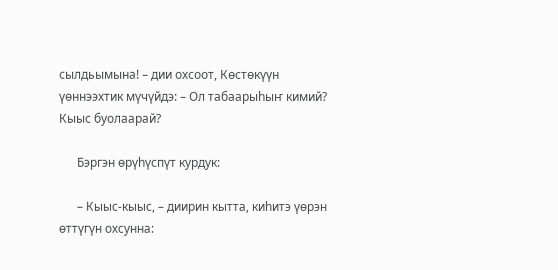сылдьымына! – дии охсоот, Көстөкүүн үөннээхтик мүчүйдэ: – Ол табаарыһыҥ кимий? Кыыс буолаарай?

      Бэргэн өрүһүспүт курдук:

      – Кыыс-кыыс, – диирин кытта, киһитэ үөрэн өттүгүн охсунна: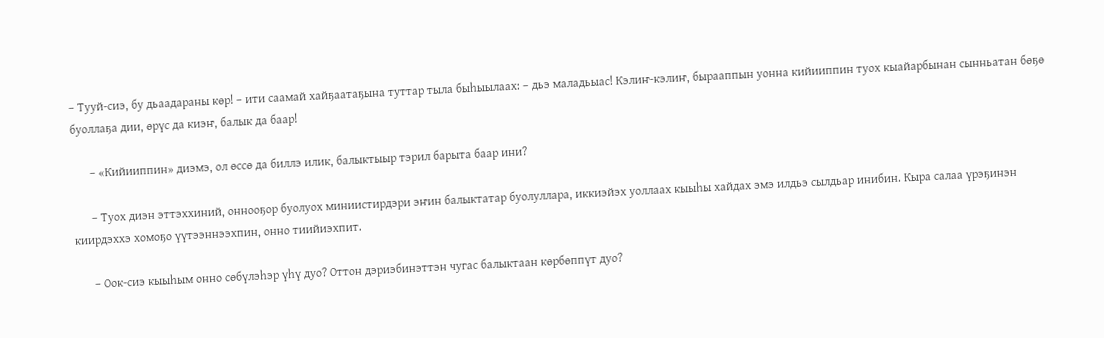– Тууй-сиэ, бу дьаадараны көр! – ити саамай хайҕаатаҕына туттар тыла быһыылаах: – дьэ маладьыас! Кэлиҥ-кэлиҥ, бырааппын уонна кийииппин туох кыайарбынан сынньатан бөҕө буоллаҕа дии, өрүс да киэҥ, балык да баар!

      – «Кийииппин» диэмэ, ол өссө да биллэ илик, балыктыыр тэрил барыта баар ини?

      – Туох диэн эттэххиний, оннооҕор буолуох миниистирдэри эҥин балыктатар буолуллара, иккиэйэх уоллаах кыыһы хайдах эмэ илдьэ сылдьар инибин. Кыра салаа үрэҕинэн киирдэххэ хомоҕо үүтээннээхпин, онно тиийиэхпит.

      – Оок-сиэ кыыһым онно сөбүлэһэр үһү дуо? Оттон дэриэбинэттэн чугас балыктаан көрбөппүт дуо?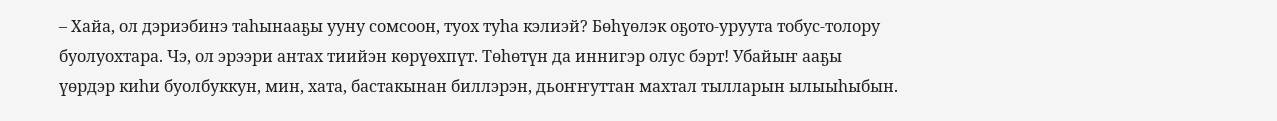– Хайа, ол дэриэбинэ таһынааҕы ууну сомсоон, туох туһа кэлиэй? Бөһүөлэк оҕото-уруута тобус-толору буолуохтара. Чэ, ол эрээри антах тиийэн көрүөхпүт. Төһөтүн да иннигэр олус бэрт! Убайыҥ ааҕы үөрдэр киһи буолбуккун, мин, хата, бастакынан биллэрэн, дьоҥҥуттан махтал тылларын ылыыһыбын.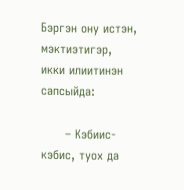Бэргэн ону истэн, мэктиэтигэр, икки илиитинэн сапсыйда:

      – Кэбиис-кэбис, туох да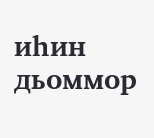иһин дьоммор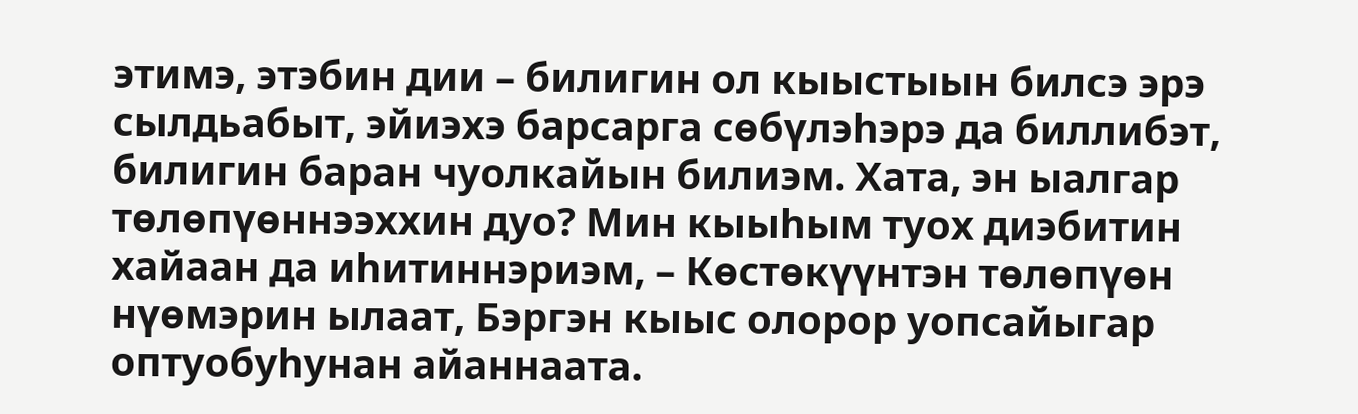этимэ, этэбин дии – билигин ол кыыстыын билсэ эрэ сылдьабыт, эйиэхэ барсарга сөбүлэһэрэ да биллибэт, билигин баран чуолкайын билиэм. Хата, эн ыалгар төлөпүөннээххин дуо? Мин кыыһым туох диэбитин хайаан да иһитиннэриэм, – Көстөкүүнтэн төлөпүөн нүөмэрин ылаат, Бэргэн кыыс олорор уопсайыгар оптуобуһунан айаннаата.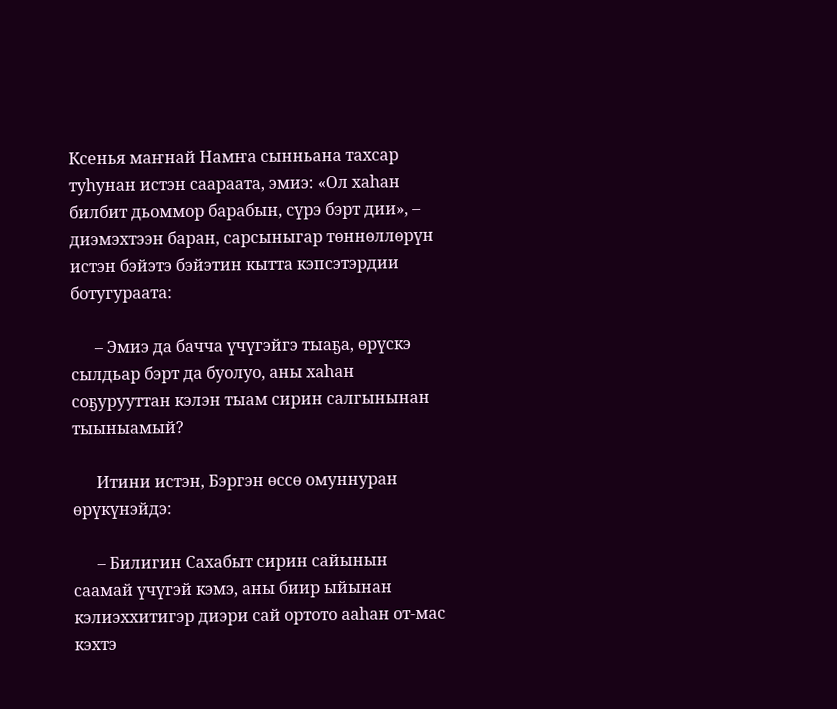Ксенья маҥнай Намҥа сынньана тахсар туһунан истэн саараата, эмиэ: «Ол хаһан билбит дьоммор барабын, сүрэ бэрт дии», – диэмэхтээн баран, сарсыныгар төннөллөрүн истэн бэйэтэ бэйэтин кытта кэпсэтэрдии ботугураата:

      – Эмиэ да бачча үчүгэйгэ тыаҕа, өрүскэ сылдьар бэрт да буолуо, аны хаһан соҕурууттан кэлэн тыам сирин салгынынан тыыныамый?

      Итини истэн, Бэргэн өссө омуннуран өрүкүнэйдэ:

      – Билигин Сахабыт сирин сайынын саамай үчүгэй кэмэ, аны биир ыйынан кэлиэххитигэр диэри сай ортото ааһан от-мас кэхтэ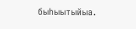быһыытыйыа.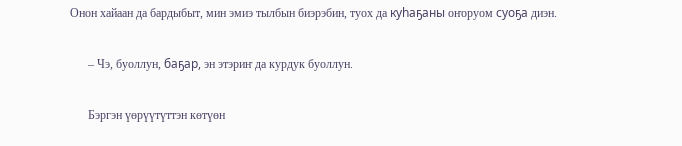Онон хайаан да бардыбыт, мин эмиэ тылбын биэрэбин, туох да куһаҕаны оҥоруом суоҕа диэн.

      – Чэ, буоллун, баҕар, эн этэриҥ да курдук буоллун.

      Бэргэн үөрүүтүттэн көтүөн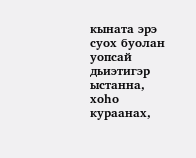кыната эрэ суох буолан уопсай дьиэтигэр ыстанна, хоһо кураанах,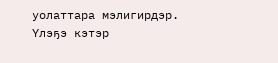уолаттара мэлигирдэр. Үлэҕэ кэтэр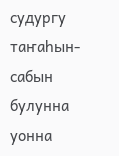судургу таҥаһын-сабын булунна уонна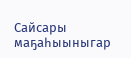Сайсары маҕаһыыныгар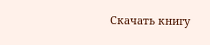Скачать книгу